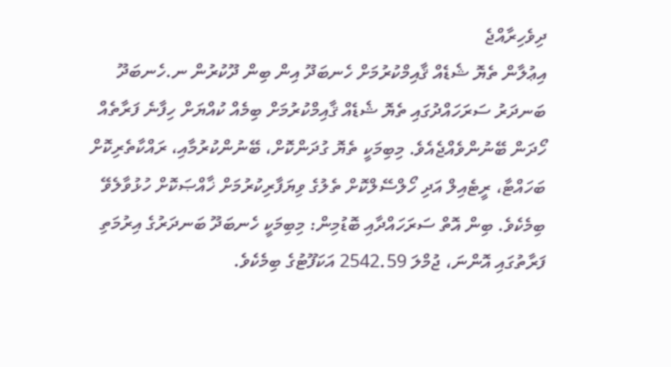ދިވެހިރާއްޖެ
އިޢުލާން ތެޔޮ ޝެޑެއް ޤާއިމްކުރުމަށް ހެނބަދޫ އިން ބިން ދޫކުރުން ނ.ހެނބަދޫ ބަނދަރު ސަރަހައްދުގައި ތެޔޮ ޝެޑެއް ޤާއިމްކުރުމަށް ބިމެއް ކުއްޔަށް ހިފާނެ ފަރާތެއް ހޯދަން ބޭނުންވެއްޖެއެވެ. މިބިމަކީ ތެޔޮ ގުދަންކޮށް، ބޭނުންކުރުމާއި، ރައްކާތެރިކޮށް ބަހައްޓާ، ރީޓެއިލް އަދި ހޯލްސޭލްކޮށް ތެލުގެ ވިޔަފާރިކުރުމަށް ޚާއްޞަކޮށް ހުޅުވާލެވޭ ބިމެކެވެ. ބިން އޮތް ސަރަހައްދާއި ބޮޑުމިން: މިބިމަކީ ހެނބަދޫ ބަނދަރުގެ އިރުމަތި ފަރާތުގައި އޮންނަ، ޖުމްލަ 2542.59 އަކަފޫޓުގެ ބިމެކެވެ.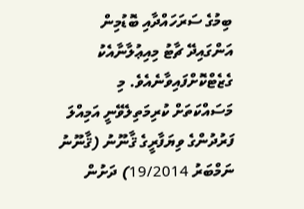ބިމުގެ ސަރަހައްދާއި ބޮޑުމިން އަންގައިދޭ ޗާޓު މިއިޢުލާނާއެކު ގެޒެޓްކޮށްފައިވާނެއެވެ. މި މަސައްކަތަށް ކުރިމަތިލެވޭނީ އަމިއްލަ ފަރުދުންގެ ވިޔަފާރީގެ ޤާނޫނު (ޤާނޫނު ނަމްބަރު 19/2014) ދަށުން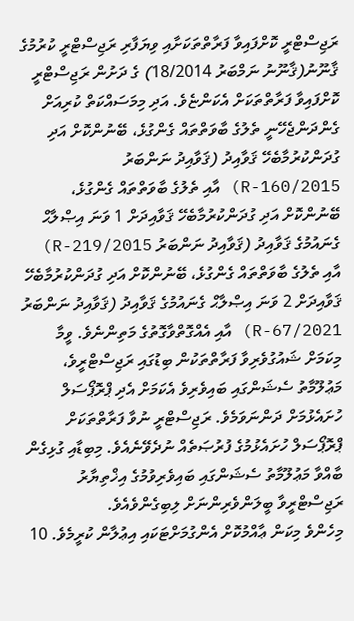ރަޖިސްޓްރީ ކޮށްފައިވާ ފަރާތްތަކަށާއި ވިޔަފާރި ރަޖިސްޓްރީ ކުރުމުގެ ޤާނޫނު(ޤާނޫނު ނަމްބަރު 18/2014) ގެ ދަށުން ރަޖިސްޓްރީ ކޮށްފައިވާ ފަރާތްތަކަށް އެކަންޏެވެ. އަދި މިމަސައްކަތް ކުރިއަށް ގެންދަންޖެހޭނީ ތެލުގެ ބާވަތްތައް ގެންގުޅެ، ބޭނުންކޮށް އަދި ގުދަންކުރުމާބެހޭ ޤަވާއިދު (ޤަވާއިދު ނަންބަރު 2015/R-160) އާއި ތެލުގެ ބާވަތްތައް ގެންގުޅެ، ބޭނުންކޮށް އަދި ގުދަންކުރުމާބެހޭ ޤަވާއިދަށް 1 ވަނަ އިޞްލާޙް ގެނައުމުގެ ޤަވާއިދު (ޤަވާއިދު ނަންބަރު 2015/R-219) އާއި ތެލުގެ ބާވަތްތައް ގެންގުޅެ، ބޭނުންކޮށް އަދި ގުދަންކުރުމާބެހޭ ޤަވާއިދަށް 2 ވަނަ އިޞްލާޙް ގެނައުމުގެ ޤަވާއިދު (ޤަވާއިދު ނަންބަރު 2021/R-67) އާއި އެއްގޮތްވާގޮތުގެ މަތިންނެވެ. ވީމާ މިކަމަށް ޝައުގުވެރިވާ ފަރާތްތަކުން ބިޑުގައި ރަޖިސްޓްރީވެ، މަޢުލޫމާތު ސެޝަންގައި ބައިވެރިވެ އެކަމަށް އެދި ޕްރޮޕޯސަލް ހުށައެޅުމަށް ދަންނަވަމެވެ. ރަޖިސްޓްރީ ނުވާ ފަރާތްތަކަށް ޕްރޮޕޯސަލް ހުށައެޅުމުގެ ފުރުޞަތެއް ނުދެވޭނެއެވެ. މިބިޑާއި ގުޅިގެން ބާއްވާ މަޢުލޫމާތު ސެޝަންގައި ބައިވެރިވުމުގެ އިޚްތިޔާރު ރަޖިސްޓްރީވާ ބީލަންވެރިންނަށް ލިބިގެންވެއެވެ.
މިހެންވެ މިކަން ޢާއްމުކޮށް އެންގުމަށްޓަކައި އިޢުލާން ކުރީމެވެ. 10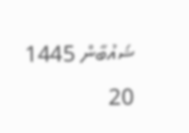ޝައުބާން 1445 20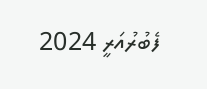ފެބުރުއަރީ 2024